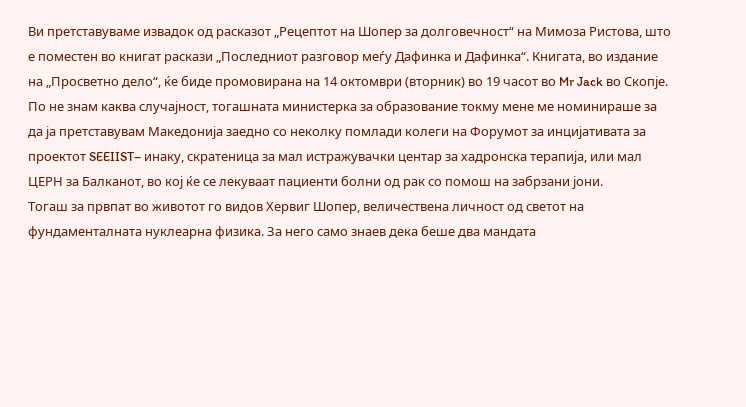Ви претставуваме извадок од расказот „Рецептот на Шопер за долговечност“ на Мимоза Ристова, што е поместен во книгат раскази „Последниот разговор меѓу Дафинка и Дафинка“. Книгата, во издание на „Просветно дело“, ќе биде промовирана на 14 октомври (вторник) во 19 часот во Mr Jack во Скопје.
По не знам каква случајност, тогашната министерка за образование токму мене ме номинираше за да ја претставувам Македонија заедно со неколку помлади колеги на Форумот за инцијативата за проектот SEEIIST– инаку, скратеница за мал истражувачки центар за хадронска терапија, или мал ЦЕРН за Балканот, во кој ќе се лекуваат пациенти болни од рак со помош на забрзани јони.
Тогаш за првпат во животот го видов Хервиг Шопер, величествена личност од светот на фундаменталната нуклеарна физика. За него само знаев дека беше два мандата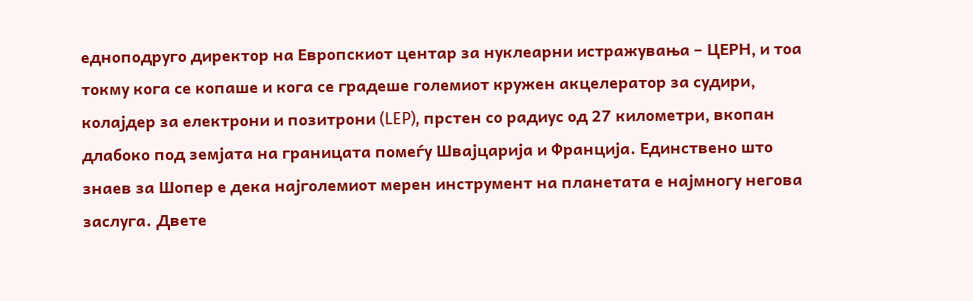едноподруго директор на Европскиот центар за нуклеарни истражувања – ЦЕРН, и тоа токму кога се копаше и кога се градеше големиот кружен акцелератор за судири, колајдер за електрони и позитрони (LEP), прстен со радиус од 27 километри, вкопан длабоко под земјата на границата помеѓу Швајцарија и Франција. Единствено што знаев за Шопер е дека најголемиот мерен инструмент на планетата е најмногу негова заслуга. Двете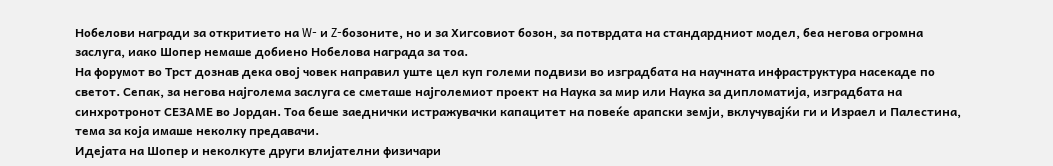Нобелови награди за откритието на W- и Z-бозоните, но и за Хигсовиот бозон, за потврдата на стандардниот модел, беа негова огромна заслуга, иако Шопер немаше добиено Нобелова награда за тоа.
На форумот во Трст дознав дека овој човек направил уште цел куп големи подвизи во изградбата на научната инфраструктура насекаде по светот. Сепак, за негова најголема заслуга се сметаше најголемиот проект на Наука за мир или Наука за дипломатија, изградбата на синхротронот СЕЗАМЕ во Јордан. Тоа беше заеднички истражувачки капацитет на повеќе арапски земји, вклучувајќи ги и Израел и Палестина, тема за која имаше неколку предавачи.
Идејата на Шопер и неколкуте други влијателни физичари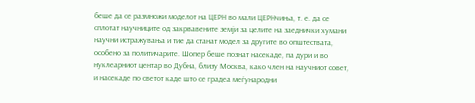беше да се размножи моделот на ЦЕРН во мали ЦЕРНчиња, т. е. да се сплотат научниците од закрвавените земји за целите на заеднички хумани научни истражувања и тие да станат модел за другите во општествата, особено за политичарите. Шопер беше познат насекаде, па дури и во нуклеарниот центар во Дубна, близу Москва, како член на научниот совет, и насекаде по светот каде што се градеа меѓународни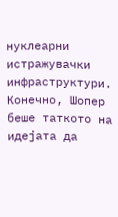нуклеарни истражувачки инфраструктури.
Конечно, Шопер беше таткото на идејата да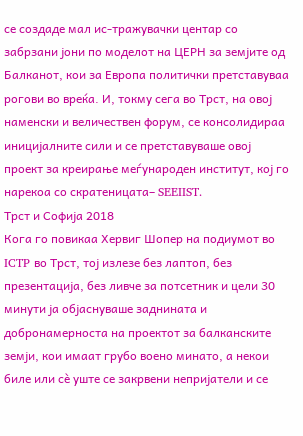се создаде мал ис-тражувачки центар со забрзани јони по моделот на ЦЕРН за земјите од Балканот, кои за Европа политички претставуваа рогови во вреќа. И, токму сега во Трст, на овој наменски и величествен форум, се консолидираа иницијалните сили и се претставуваше овој проект за креирање меѓународен институт, кој го нарекоа со скратеницата– SEEIIST.
Трст и Софија 2018
Кога го повикаа Хервиг Шопер на подиумот во ICTP во Трст, тој излезе без лаптоп, без презентација, без ливче за потсетник и цели 30 минути ја објаснуваше заднината и добронамерноста на проектот за балканските земји, кои имаат грубо воено минато, а некои биле или сè уште се закрвени непријатели и се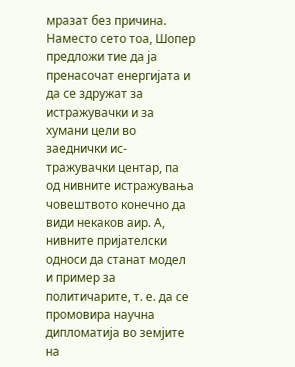мразат без причина. Наместо сето тоа, Шопер предложи тие да ја пренасочат енергијата и да се здружат за истражувачки и за хумани цели во заеднички ис-тражувачки центар, па од нивните истражувања човештвото конечно да види некаков аир. А, нивните пријателски односи да станат модел и пример за политичарите, т. е. да се промовира научна дипломатија во земјите на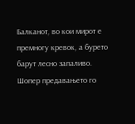Балканот, во кои мирот е премногу кревок, а бурето барут лесно запаливо.
Шопер предавањето го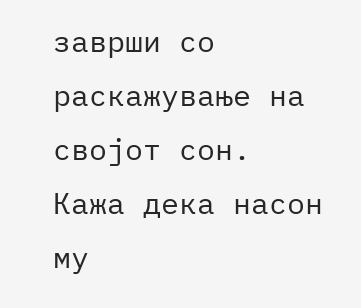заврши со раскажување на својот сон. Кажа дека насон му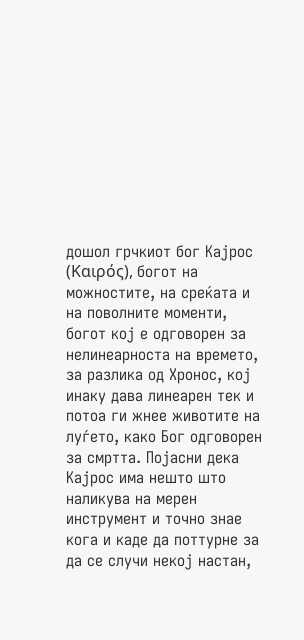дошол грчкиот бог Кајрос (Kαιρός), богот на можностите, на среќата и на поволните моменти, богот кој е одговорен за нелинеарноста на времето, за разлика од Хронос, кој инаку дава линеарен тек и потоа ги жнее животите на луѓето, како Бог одговорен за смртта. Појасни дека Кајрос има нешто што наликува на мерен инструмент и точно знае кога и каде да поттурне за да се случи некој настан,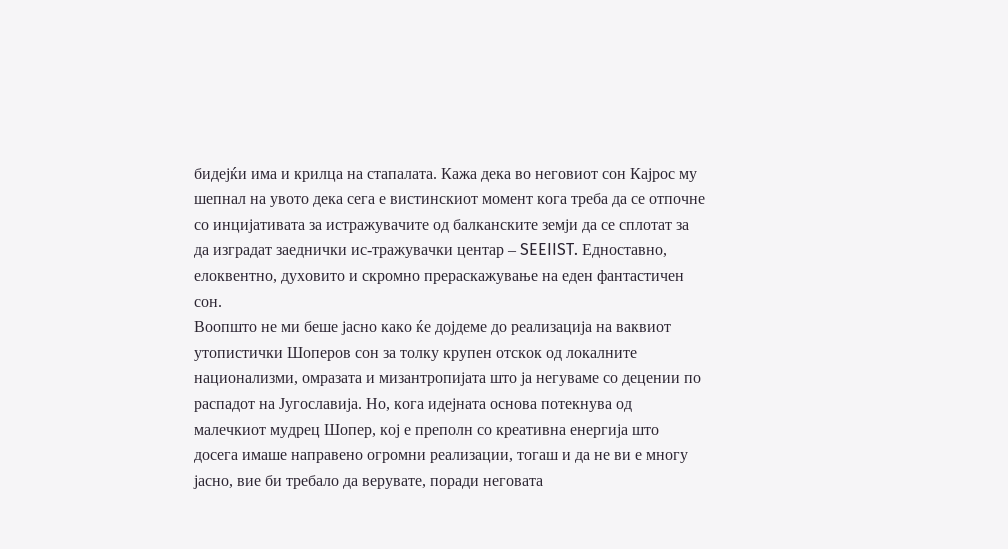бидејќи има и крилца на стапалата. Кажа дека во неговиот сон Кајрос му шепнал на увото дека сега е вистинскиот момент кога треба да се отпочне со инцијативата за истражувачите од балканските земји да се сплотат за да изградат заеднички ис-тражувачки центар – SEEIIST. Едноставно, елоквентно, духовито и скромно прераскажување на еден фантастичен сон.
Воопшто не ми беше јасно како ќе дојдеме до реализација на ваквиот утопистички Шоперов сон за толку крупен отскок од локалните национализми, омразата и мизантропијата што ја негуваме со децении по распадот на Југославија. Но, кога идејната основа потекнува од малечкиот мудрец Шопер, кој е преполн со креативна енергија што досега имаше направено огромни реализации, тогаш и да не ви е многу јасно, вие би требало да верувате, поради неговата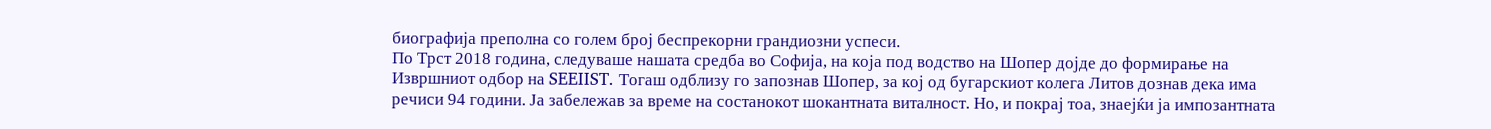биографија преполна со голем број беспрекорни грандиозни успеси.
По Трст 2018 година, следуваше нашата средба во Софија, на која под водство на Шопер дојде до формирање на Извршниот одбор на SEEIIST. Тогаш одблизу го запознав Шопер, за кој од бугарскиот колега Литов дознав дека има речиси 94 години. Ја забележав за време на состанокот шокантната виталност. Но, и покрај тоа, знаејќи ја импозантната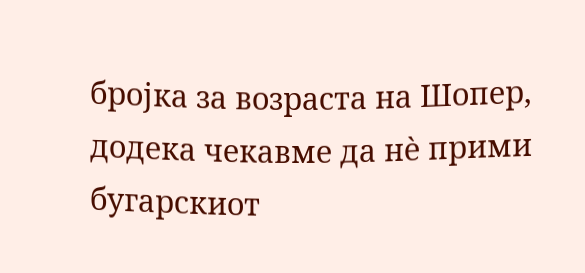бројка за возраста на Шопер, додека чекавме да нѐ прими бугарскиот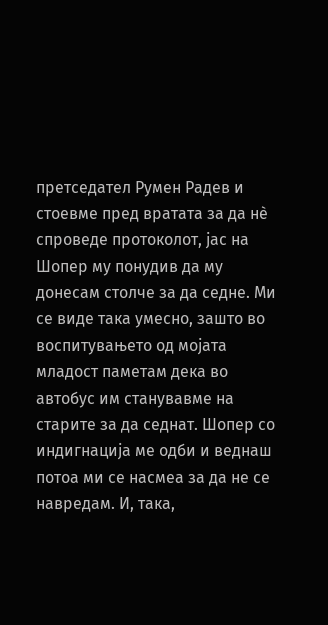претседател Румен Радев и стоевме пред вратата за да нѐ спроведе протоколот, јас на Шопер му понудив да му донесам столче за да седне. Ми се виде така умесно, зашто во воспитувањето од мојата младост паметам дека во автобус им станувавме на старите за да седнат. Шопер со индигнација ме одби и веднаш потоа ми се насмеа за да не се навредам. И, така,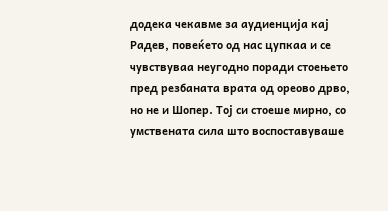додека чекавме за аудиенција кај Радев, повеќето од нас цупкаа и се чувствуваа неугодно поради стоењето пред резбаната врата од ореово дрво, но не и Шопер. Тој си стоеше мирно, со умствената сила што воспоставуваше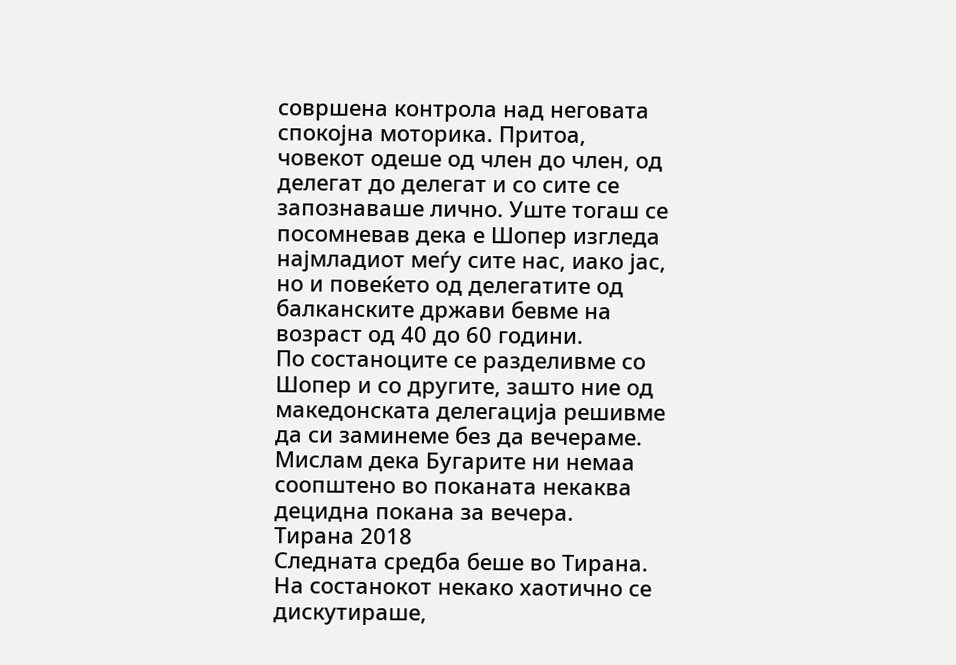совршена контрола над неговата спокојна моторика. Притоа, човекот одеше од член до член, од делегат до делегат и со сите се запознаваше лично. Уште тогаш се посомневав дека е Шопер изгледа најмладиот меѓу сите нас, иако јас, но и повеќето од делегатите од балканските држави бевме на возраст од 40 до 60 години.
По состаноците се разделивме со Шопер и со другите, зашто ние од македонската делегација решивме да си заминеме без да вечераме. Мислам дека Бугарите ни немаа соопштено во поканата некаква децидна покана за вечера.
Тирана 2018
Следната средба беше во Тирана. На состанокот некако хаотично се дискутираше,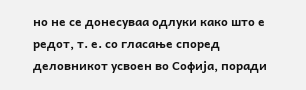но не се донесуваа одлуки како што е редот, т. е. со гласање според деловникот усвоен во Софија, поради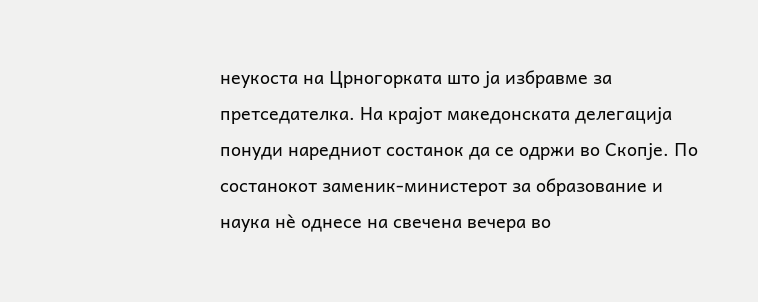неукоста на Црногорката што ја избравме за претседателка. На крајот македонската делегација понуди наредниот состанок да се одржи во Скопје. По состанокот заменик-министерот за образование и наука нѐ однесе на свечена вечера во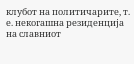клубот на политичарите, т. е. некогашна резиденција на славниот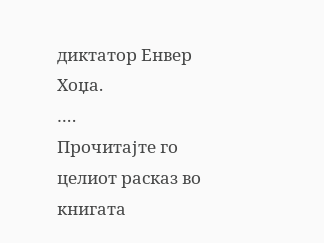диктатор Енвер Хоџа.
….
Прочитајте го целиот расказ во книгата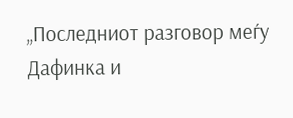„Последниот разговор меѓу Дафинка и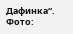Дафинка“.
Фото: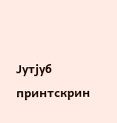Јутјуб принтскрин